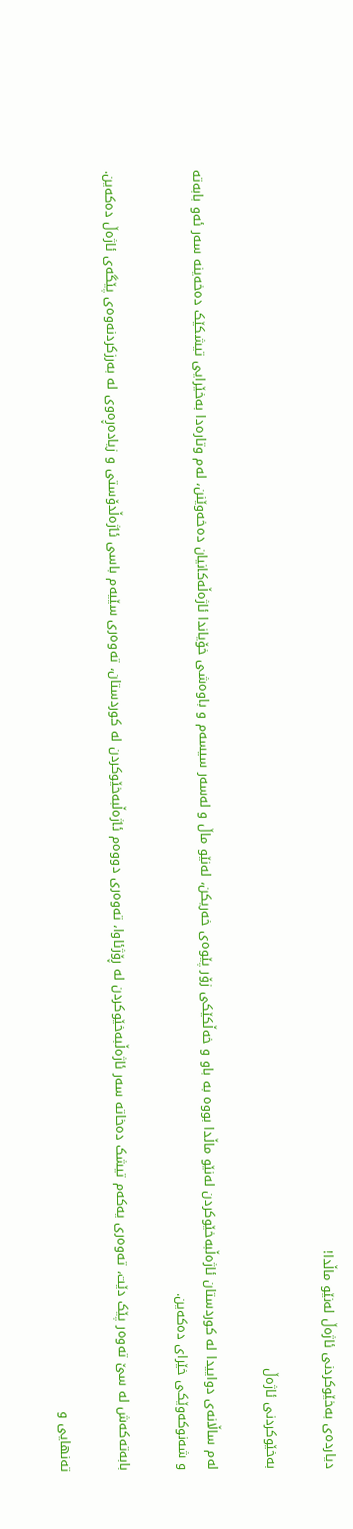دیاردەی بەخێوکردنی ئاژەڵ لەنێو ماڵدا!

بەخێوکردنی ئاژەڵ

لەم ساڵانەی دواییدا لە کوردستان ئاژەڵبەخێوکردن لەنێو ماڵدا بووە بە باو و خەڵکێکی زۆر پێوەی خەریکن، لەنێو ماڵ و لەسەر سیسەم و باوەشی خۆیاندا ئاژەڵەکانیان دەخەوێنن، لەم وتارەدا بەخێرایی تیشکێک دەخەینە سەر ئەو بابەتە و شەنوکەوێکی خێرای دەکەین.

بابەتەکەش لە سێ تەوەر پێک دێت، تەوەری یەکەم تیشک دەخاتە سەر ئاژەڵبەخێوکردن لە ڕۆژئاوا، تەوەری دووەم ئاژەڵبەخێوکردن لە کوردستان، تەوەری سێیەم باسی ئاژەڵدۆستی و زیادەڕەوی لە بەرزکردنەوەی پێگەی ئاژەڵ دەکەین.

تەنهایی و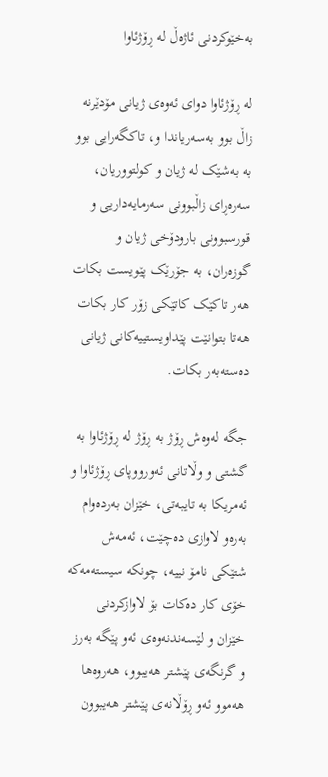بەخێوکردنی ئاژەڵ لە ڕۆژئاوا

لە ڕۆژئاوا دوای ئەوەی ژیانی مۆدێرنە زاڵ بوو بەسەریاندا و، تاکگەرایی بوو بە بەشێک لە ژیان و کولتووریان، سەرەڕای زاڵبوونی سەرمایەداریی و قورسبوونی بارودۆخی ژیان و گوزەران، بە جۆرێک پێویست بکات هەر تاکێک کاتێکی زۆر کار بکات هەتا بتوانێت پێداویستییەکانی ژیانی دەستەبەر بکات.

جگە لەوەش ڕۆژ بە ڕۆژ لە ڕۆژئاوا بە گشتی و وڵاتانی ئەورووپای ڕۆژئاوا و ئەمریکا بە تایبەتی، خێزان بەردەوام بەرەو لاوازی دەچێت، ئەمەش شتێکی نامۆ نییە، چونکە سیستەمەکە خۆی کار دەکات بۆ لاوازکردنی خێزان و لێسەندنەوەی ئەو پێگە بەرز و گرنگەی پێشتر هەیبوو، هەروەها هەموو ئەو ڕۆڵانەی پێشتر هەیبوون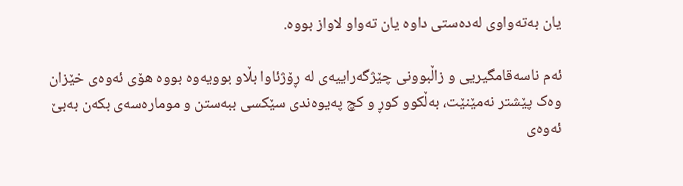یان بەتەواوی لەدەستی داوە یان تەواو لاواز بووە.

ئەم ناسەقامگیریی و زاڵبوونی چێژگەراییەی لە ڕۆژئاوا بڵاو بوویەوە بووە هۆی ئەوەی خێزان وەک پێشتر نەمێنێت، بەڵکوو کوڕ و کچ پەیوەندی سێکسی ببەستن و مومارەسەی بکەن بەبێ ئەوەی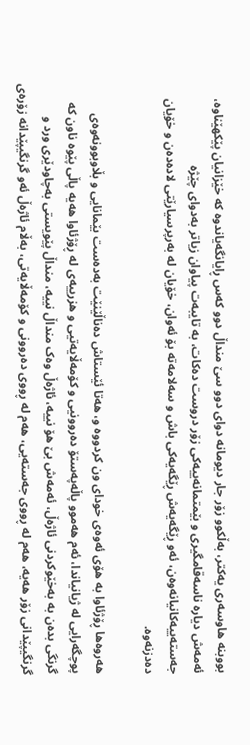بووبنە هاوسەری یەکتر، بەڵکوو زۆر جار دیومانە دوای دوو سێ منداڵ دوو کەس ڕایانگەیاندوە کە خێزانیان پێکهێناوە، ئەمەش دیارە ناسەقامگیری و بێمتمانەییەکی زۆر دروست دەکات، بە تایبەت پیاوان زیاتر بەدوای چێژە جەستەییەکانیانەوەن، ئەو ڕێگەیەش ڕێگەیەکی باش و سەلامەتە بۆ ئەوان، خۆیان لە بەرپرسیارێتی لادەدەن و خۆیان دەدزنەوە.

هەروەها ڕۆژئاوا بە هۆی ئەوەی خودای ون کردووە و، هەتا ئێستاش دەناڵێنێت بەدەست بێمانایی و بڵاوبوونەوەی پوچگەرایی لە ژیانیاندا، ئەم هەموو پاڵەپەستۆ دەروونیی و کۆمەڵایەتیی و هزرییەی لە ڕۆژئاوا هەیە پاڵی پێوە ناون کە گرنگی بدەن بە بەخێوکردنی ئاژەڵ، ئەمەش بێ هۆ نییە، ئاژەڵ وەک منداڵ نییە، منداڵ پێویستی بەچاودێری ورد و گرنگیپێدانی زۆر هەیە، هەم لە ڕووی جەستەیی، هەم لە ڕووی دەروونی و کۆمەڵایەتی، بەڵام ئاژەڵ ئەو گرنگیپێدانە زۆرەی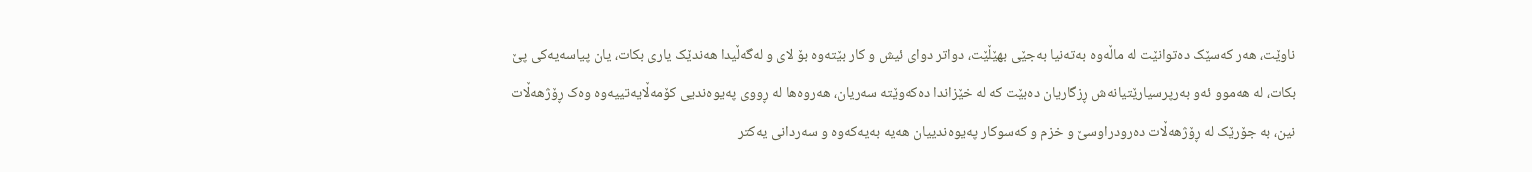ناوێت، هەر کەسێک دەتوانێت لە ماڵەوە بەتەنیا بەجێی بهێڵێت، دواتر دوای ئیش و کار بێتەوە بۆ لای و لەگەڵیدا هەندێک یاری بکات، یان پیاسەیەکی پێ بکات، لە هەموو ئەو بەرپرسیارێتیانەش ڕزگاریان دەبێت کە لە خێزاندا دەکەوێتە سەریان، هەروەها لە ڕووی پەیوەندیی کۆمەڵایەتییەوە وەک ڕۆژهەڵات نین، بە جۆرێک لە ڕۆژهەڵات دەرودراوسێ و خزم و کەسوکار پەیوەندییان هەیە بەیەکەوە و سەردانی یەکتر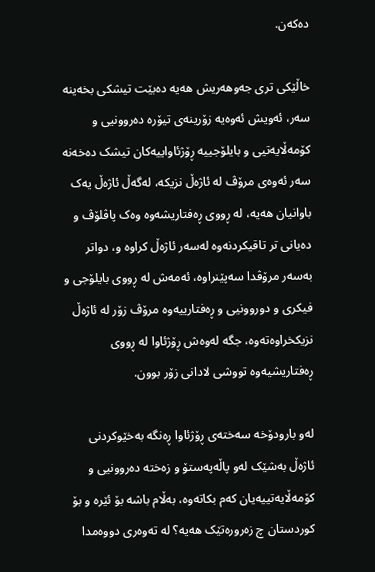دەکەن.

خاڵێکی تری جەوهەریش هەیە دەبێت تیشکی بخەینە سەر، ئەویش ئەوەیە زۆرینەی تیۆرە دەروونیی و کۆمەڵایەتیی و بایلۆجییە ڕۆژئاواییەکان تیشک دەخەنە سەر ئەوەی مرۆڤ لە ئاژەڵ نزیکە، لەگەڵ ئاژەڵ یەک باوانیان هەیە، لە ڕووی ڕەفتاریشەوە وەک پاڤلۆڤ و دەیانی تر تاقیکردنەوە لەسەر ئاژەڵ کراوە و، دواتر بەسەر مرۆڤدا سەپێنراوە، ئەمەش لە ڕووی بایلۆجی و فیکری و دوروونیی و ڕەفتارییەوە مرۆڤ زۆر لە ئاژەڵ نزیکخراوەتەوە، جگە لەوەش ڕۆژئاوا لە ڕووی ڕەفتاریشیەوە تووشی لادانی زۆر بوون.

لەو بارودۆخە سەختەی ڕۆژئاوا ڕەنگە بەخێوکردنی ئاژەڵ بەشێک لەو پاڵەپەستۆ و زەختە دەروونیی و کۆمەڵایەتییەیان کەم بکاتەوە، بەڵام باشە بۆ ئێرە و بۆ کوردستان چ زەرورەتێک هەیە؟ لە تەوەری دووەمدا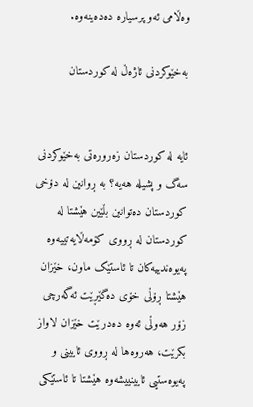وەڵامی ئەو پرسیارە دەدەینەوە.

بەخێوکردنی ئاژەڵ لە کوردستان


ئایە لە کوردستان زەرورەتی بەخێوکردنی سەگ و پشیلە هەیە؟ بە ڕوانین لە دۆخی کوردستان دەتوانین بڵێین هێشتا لە کوردستان لە ڕووی کۆمەڵایەتییەوە پەیوەندییەکان تا ئاستێک ماون، خێزان هێشتا ڕۆڵی خۆی دەگێڕێت ئەگەرچی زۆر هەوڵی ئەوە دەدرێت خێزان لاواز بکرێت، هەروەها لە ڕووی ئایینی و پەیوەستیی ئایینییشەوە هێشتا تا ئاستێکی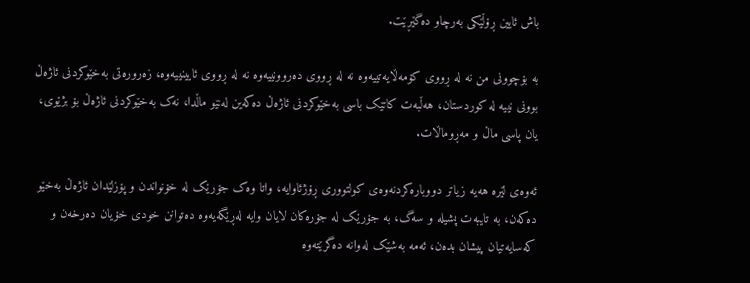باش ئایین ڕۆڵێکی بەرچاو دەگێڕێت.

بە بۆچوونی من نە لە ڕووی کۆمەڵایەتییەوە نە لە ڕووی دەروونییەوە نە لە ڕووی ئایینییەوە، زەرورەتی بەخێوکردنی ئاژەڵ بوونی نییە لە کوردستان، هەڵبەت کاتێک باسی بەخێوکردنی ئاژەڵ دەکەین لەنێو ماڵدا، نەک بەخێوکردنی ئاژەڵ بۆ بژێوی، یان پاسی ماڵ و مەڕوماڵات.

ئەوەی لێرە هەیە زیاتر دووبارەکردنەوەی کولتووری ڕۆژئاوایە، واتا وەک جۆرێک لە خۆنواندن و پۆزلێدان ئاژەڵ بەخێو دەکەن، بە تایبەت پشیلە و سەگ، بە جۆرێک لە جۆرەکان لایان وایە لەڕێگەیەوە دەتوانن خودی خۆیان دەرخەن و کەسایەتیان پیشان بدەن، ئەمە بەشێک لەوانە دەگرێتەوە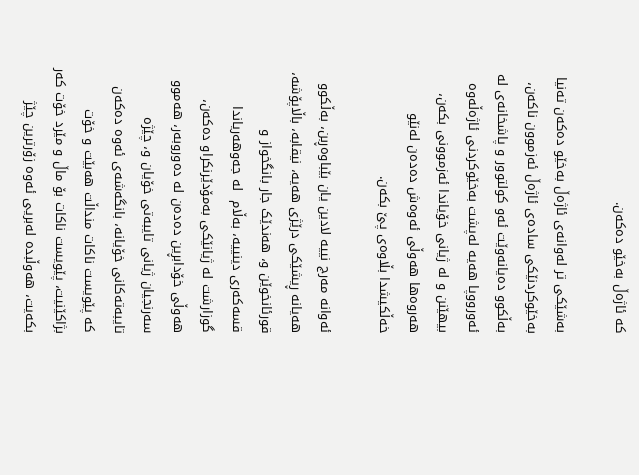کە ئاژەڵ بەخێو دەکەن.

بەشێکی تر لەوانەی ئاژەڵ بەخێو دەکەن تەنیا بەخێوکردنێکی سادەی ئاژەڵ ئەزموون ناکەن، بەڵکوو دەیانەوێت ئەو کولتوور و پاشخانەی لە ئەورووپا هەیە لەپشت بەخێوکردنی ئاژەڵەوە بیهێنن و لە ژیانی خۆیاندا ئەزموونی بکەن، هەروەها هەوڵی ئەوەش دەدەن لەنێو خەڵکیشدا بڵاوەی پێ بکەن.

ئەوانە مەرج نییە لادین یان بێباوەڕبن، بەڵکوو هەیانە ڕیشێکی درێژی هەیە، نیقابە، باڵاپۆشە، قورئانخوێن و، هەندێک جار بانگخواز و قسەکەری دینییە، بەڵام  لە جەوهەریاندا گوزارشت لە ژیانێکی بەمۆدێرنکراو دەکەن، هەوڵی خۆدابڕین دەدەن لە دەوروبەر، هەموو سەرنجیان ژیانی تایبەتی خۆیان و، چێژە تایبەتەکانی خۆیانە، بانگەشەی ئەوە دەکەن کە پێویست ناکات منداڵت هەبێت و خۆت بژاکێنیت، پێویست ناکات بۆ ماڵ و مێرد خۆت کەر بکەیت، هەوڵبدە لەبریی ئەوە زۆرترین چێژ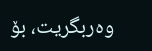وەربگریت، بۆ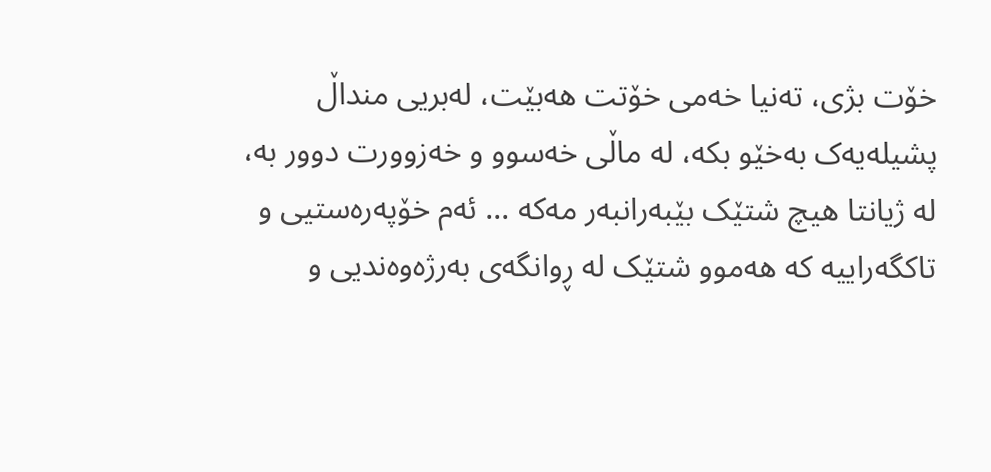خۆت بژی، تەنیا خەمی خۆتت هەبێت، لەبریی منداڵ پشیلەیەک بەخێو بکە، لە ماڵی خەسوو و خەزوورت دوور بە، لە ژیانتا هیچ شتێک بێبەرانبەر مەکە ... ئەم خۆپەرەستیی و تاکگەراییە کە هەموو شتێک لە ڕوانگەی بەرژەوەندیی و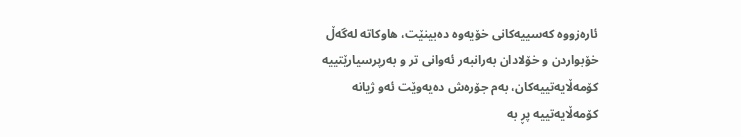ئارەزووە کەسییەکانی خۆیەوە دەبینێت، هاوکاتە لەگەڵ خۆبواردن و خۆلادان بەرانبەر ئەوانی تر و بەرپرسیارێتییە کۆمەڵایەتییەکان، بەم جۆرەش دەیەوێت ئەو ژیانە کۆمەڵایەتییە پڕ بە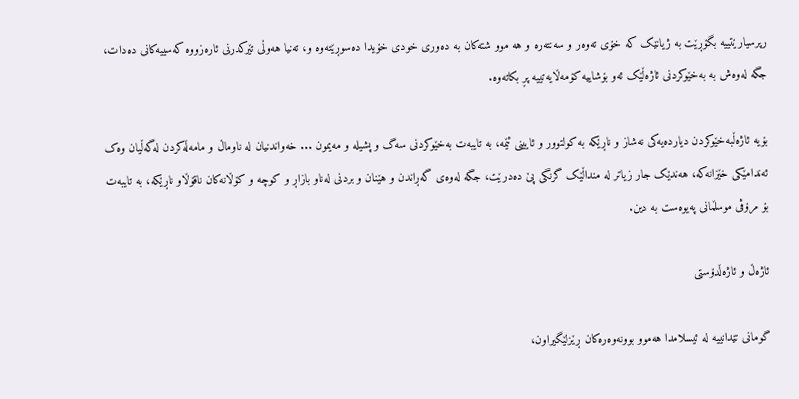رپرسیارێتییە بگۆڕێت بە ژیانێک کە خۆی تەوەر و سەنتەرە و هە موو شتەکان بە دەوری خودی خۆیدا دەسوڕێتەوە و، تەنیا هەوڵی تێرکدرنی ئارەزووە کەسییەکانی دەدات، جگە لەوەش بە بەخێوکردنی ئاژەڵێک ئەو بۆشاییە کۆمەڵایەتییە پڕ بکاتەوە.

بۆیە ئاژەڵبەخێوکردن دیاردەیەکی نەشاز و ناڕێکە بە کولتوور و ئایینی ئێمە، بە تایبەت بەخێوکردنی سەگ و پشیلە و مەیمون ... خەواندنیان لە ناوماڵ و مامەڵەکردن لەگەڵیان وەک ئەندامێکی خێزانەکە، هەندێک جار زیاتر لە منداڵێک گرنگی پێ دەدرێت، جگە لەوەی گەڕاندن و هێنان و بردنی لەناو بازاڕ و کوچە و کۆڵانەکان ناقۆڵاو ناڕێکە، بە تایبەت بۆ مرۆڤی موسڵمانی پەیوەست بە دین.

ئاژەڵ و ئاژەڵدۆستی

گومانی تێدانییە لە ئیسلامدا هەموو بوونەوەرەکان ڕێزلێگیراون،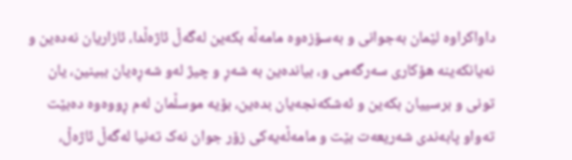داواکراوە لێمان بەجوانی و بەسۆزەوە مامەڵە بکەین لەگەڵ ئاژەڵدا، ئازاریان نەدەین و نەیانکەینە هۆکاری سەرگەمی و، بیاندەین بە شەڕ و چیژ لەو شەڕەیان ببینین، یان تونی و برسییان بکەین و ئەشکەنجەیان بدەین، بۆیە موسڵمان لەم ڕووەوە دەبێت تەواو پابەندی شەریعەت بێت و مامەڵەیەکی زۆر جوان نەک تەنیا لەگەڵ ئاژەڵ،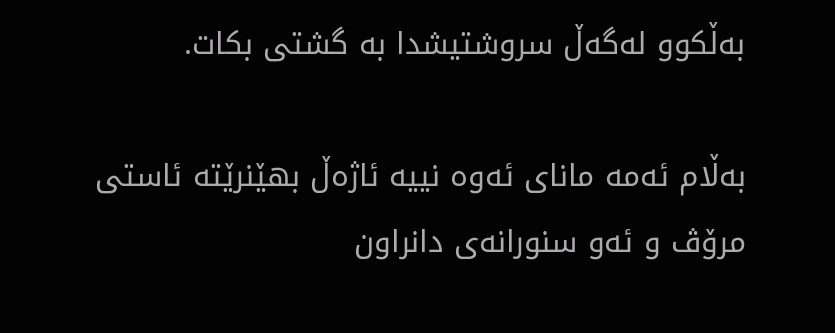بەڵکوو لەگەڵ سروشتیشدا بە گشتی بکات.

بەڵام ئەمە مانای ئەوە نییە ئاژەڵ بهێنرێتە ئاستی مرۆڤ و ئەو سنورانەی دانراون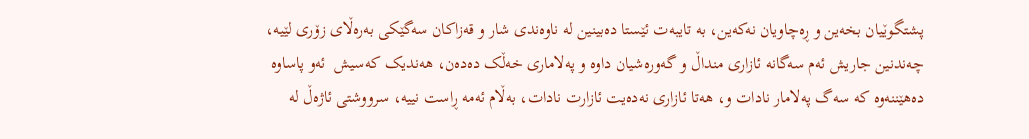پشتگوێیان بخەین و ڕەچاویان نەکەین، بە تایبەت ئێستا دەبینین لە ناوەندی شار و قەزاکان سەگێکی بەرەڵای زۆری لێیە، چەندنین جاریش ئەم سەگانە ئازاری منداڵ و گەورەشیان داوە و پەلاماری خەڵک دەدەن، هەندیک کەسیش  ئەو پاساوە دەهێننەوە کە سەگ پەلامار نادات و، هەتا ئازاری نەدەیت ئازارت نادات، بەڵام ئەمە ڕاست نییە، سرووشتی ئاژەڵ لە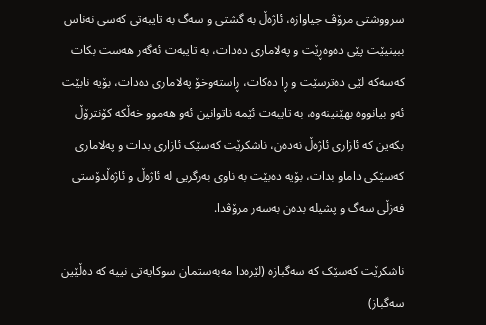سرووشتی مرۆڤ جیاوازە، ئاژەڵ بە گشتی و سەگ بە تایبەتی کەسی نەناس ببینیێت پێی دەوەڕێت و پەلاماری دەدات، بە تایبەت ئەگەر هەست بکات کەسەکە لێی دەترسێت و ڕا دەکات، ڕاستەوخۆ پەلاماری دەدات، بۆیە نابێت ئەو بیانووە بهێنینەوە، بە تایبەت ئێمە ناتوانین ئەو هەموو خەڵکە کۆنترۆڵ بکەین کە ئازاری ئاژەڵ نەدەن، ناشکرێت کەسێک ئازاری بدات و پەلاماری کەسێکی داماو بدات، بۆیە دەبێت بە ناوی بەرگریی لە ئاژەڵ و ئاژەڵدۆستی فەزڵی سەگ و پشیلە بدەن بەسەر مرۆڤدا.

ناشکرێت کەسێک کە سەگبازە (لێرەدا مەبەستمان سوکایەتی نییە کە دەڵێین سەگباز)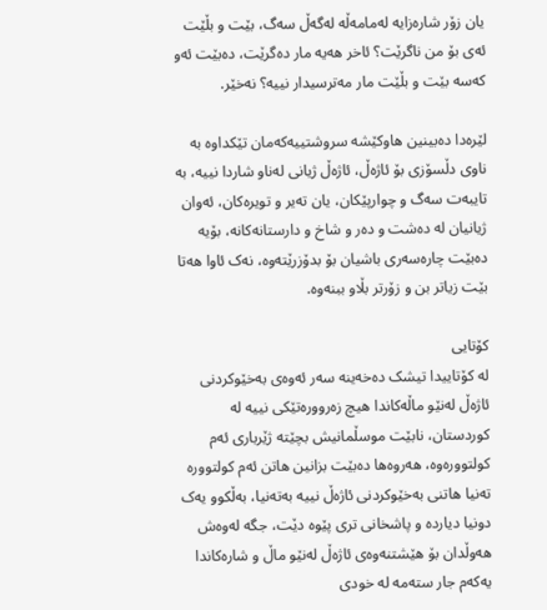یان زۆر شارەزایە لەمامەڵە لەگەڵ سەگ، بێت و بڵێت ئەی بۆ من ناگرێت؟ ئاخر هەیە مار دەگرێت، دەبێت ئەو کەسە بێت و بڵێت مار مەترسیدار نییە؟ نەخێر.

لێرەدا دەبینین هاوکێشە سروشتییەکەمان تێکداوە بە ناوی دڵسۆزی بۆ ئاژەڵ، ئاژەڵ ژیانی لەناو شاردا نییە، بە تایبەت سەگ و چوارپێکان، یان تەیر و تویرەکان، ئەوان ژیانیان لە دەشت و دەر و شاخ و دارستانەکانە، بۆیە دەبێت چارەسەری باشیان بۆ بدۆزرێتەوە، نەک ئاوا هەتا بێت زیاتر بن و زۆرتر بڵاو ببنەوە.

کۆتایی
لە کۆتاییدا تیشک دەخەینە سەر ئەوەی بەخێوکردنی ئاژەڵ لەنێو ماڵەکاندا هیچ زەروورەتێکی نییە لە کوردستان، نابێت موسڵمانیش بچێتە ژێرباری ئەم کولتوورەوە، هەروەها دەبێت بزانین هاتن ئەم کولتوورە تەنیا هاتنی بەخێوکردنی ئاژەڵ نییە بەتەنیا، بەڵکوو یەک دونیا دیاردە و پاشخانی تری پێوە دێت، جگە لەوەش هەوڵدان بۆ هێشتنەوەی ئاژەڵ لەنێو ماڵ و شارەکاندا یەکەم جار ستەمە لە خودی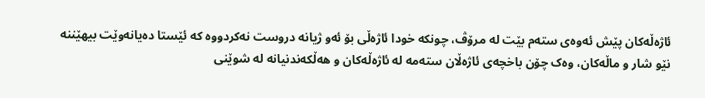ئاژەڵەکان پێش ئەوەی ستەم بێت لە مرۆڤ، چونکە خودا ئاژەڵی بۆ ئەو ژیانە دروست نەکردووە کە ئێستا دەیانەوێت بیهێننە نێو شار و ماڵەکان، وەک چۆن باخچەی ئاژەڵان ستەمە لە ئاژەڵەکان و هەڵکەندنیانە لە شوێنی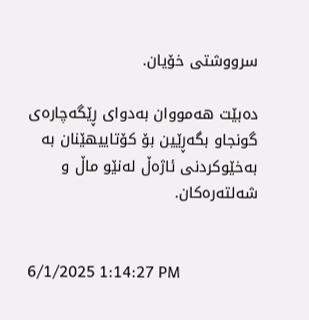سرووشتی خۆیان.

دەبێت هەمووان بەدوای ڕێگەچارەی گونجاو بگەڕێین بۆ کۆتاییهێنان بە بەخێوکردنی ئاژەڵ لەنێو ماڵ و شەلتەرەکان.


6/1/2025 1:14:27 PM